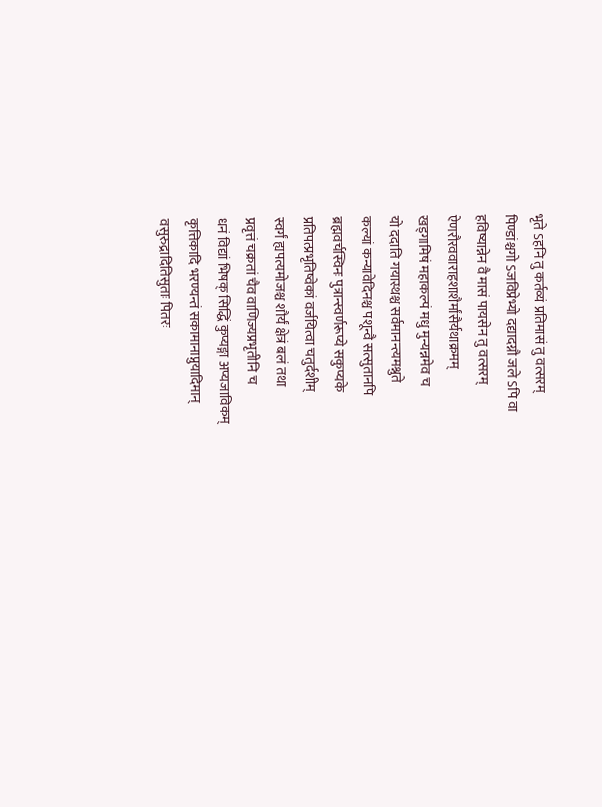भृते ऽहनि तु कर्तव्यं प्रतिमासं तु वत्सरम्
पिण्डांश्चगो ऽजविप्रेभ्यो दद्यादग्नौ जले ऽपि वा
हविष्यान्नेन वै मासं पायसेन तु वत्सरम्
ऐणरौरववाराहशाशैर्मांसैर्यथाक्रमम्
खड्गामिषं महाकल्पं मधु मुन्यन्नमेव च
यो ददाति गयास्थश्च सर्वमानन्त्यमश्नुते
कल्यां कन्यावेदिनश्च पशून्वै सत्सुतानपि
ब्रह्मवर्चस्विनः पुत्रान्स्वर्णरूप्ये सकुप्यके
प्रतिपत्प्रभृतिष्वेकां वर्जयित्वा चतुर्दशीम्
स्वर्गं ह्यपत्यमोजश्च शौर्यं क्षेत्रं बलं तथा
प्रवृत्तं चक्रतां चैव वाणिज्यप्रभृतीनि च
धनं विद्यां भिषक् सिद्धिं कुप्यङ्गा अप्यजाविकम्
कृत्तिकादि भरण्यन्तं सकामानाप्नुयादिमान्
वसुरुद्रादितिसुताः पितरः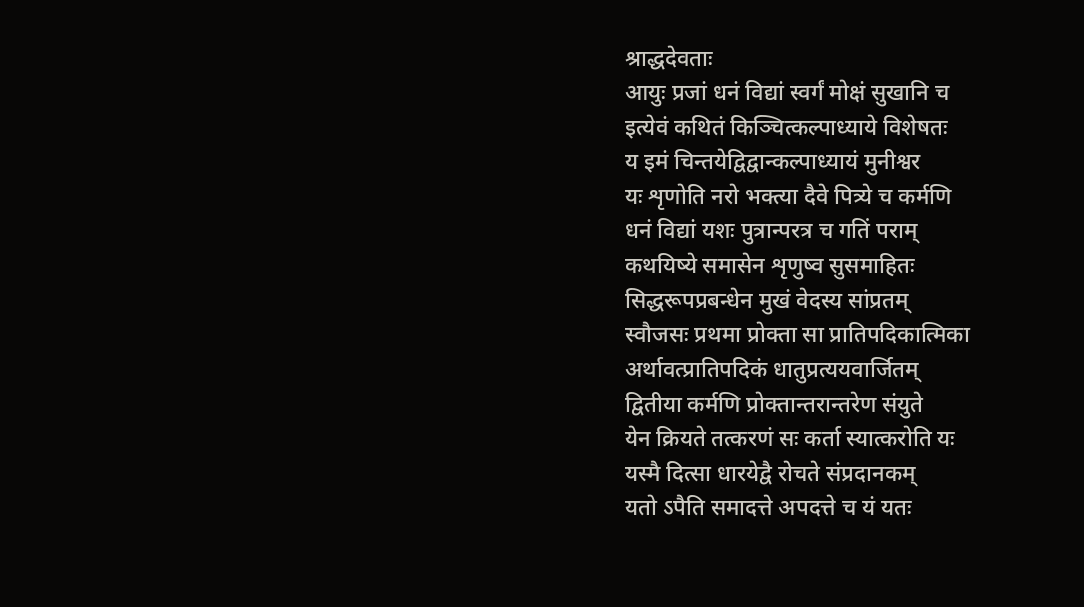श्राद्धदेवताः
आयुः प्रजां धनं विद्यां स्वर्गं मोक्षं सुखानि च
इत्येवं कथितं किञ्चित्कल्पाध्याये विशेषतः
य इमं चिन्तयेद्विद्वान्कल्पाध्यायं मुनीश्वर
यः शृणोति नरो भक्त्या दैवे पित्र्ये च कर्मणि
धनं विद्यां यशः पुत्रान्परत्र च गतिं पराम्
कथयिष्ये समासेन शृणुष्व सुसमाहितः
सिद्धरूपप्रबन्धेन मुखं वेदस्य सांप्रतम्
स्वौजसः प्रथमा प्रोक्ता सा प्रातिपदिकात्मिका
अर्थावत्प्रातिपदिकं धातुप्रत्ययवार्जितम्
द्वितीया कर्मणि प्रोक्तान्तरान्तरेण संयुते
येन क्रियते तत्करणं सः कर्ता स्यात्करोति यः
यस्मै दित्सा धारयेद्वै रोचते संप्रदानकम्
यतो ऽपैति समादत्ते अपदत्ते च यं यतः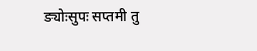ङ्योःसुपः सप्तमी तु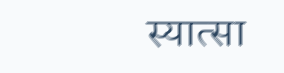स्यात्सा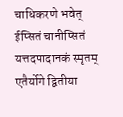चाधिकरणे भवेत्
ईप्सितं चानीप्सितं यत्तदपादानकं स्मृतम्
एतैर्योगे द्वितीया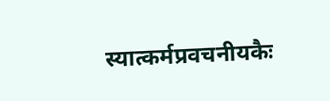स्यात्कर्मप्रवचनीयकैः